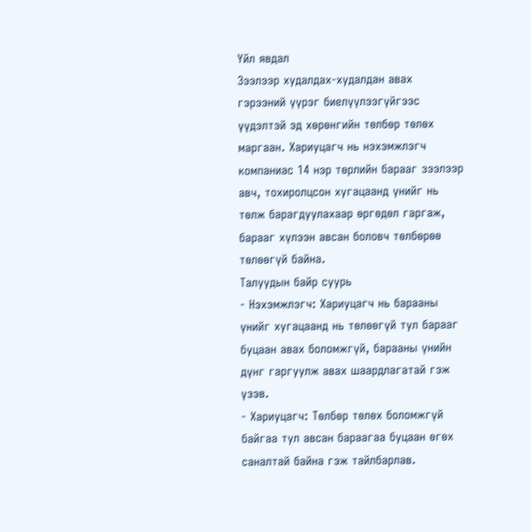Үйл явдал
Зээлээр худалдах-худалдан авах гэрээний үүрэг биелүүлээгүйгээс үүдэлтэй эд хөрөнгийн төлбөр төлөх маргаан. Хариуцагч нь нэхэмжлэгч компаниас 14 нэр төрлийн барааг зээлээр авч, тохиролцсон хугацаанд үнийг нь төлж барагдуулахаар өргөдөл гаргаж, барааг хүлээн авсан боловч төлбөрөө төлөөгүй байна.
Талуудын байр суурь
- Нэхэмжлэгч: Хариуцагч нь барааны үнийг хугацаанд нь төлөөгүй тул барааг буцаан авах боломжгүй, барааны үнийн дүнг гаргуулж авах шаардлагатай гэж үзэв.
- Хариуцагч: Төлбөр төлөх боломжгүй байгаа тул авсан бараагаа буцаан өгөх саналтай байна гэж тайлбарлав.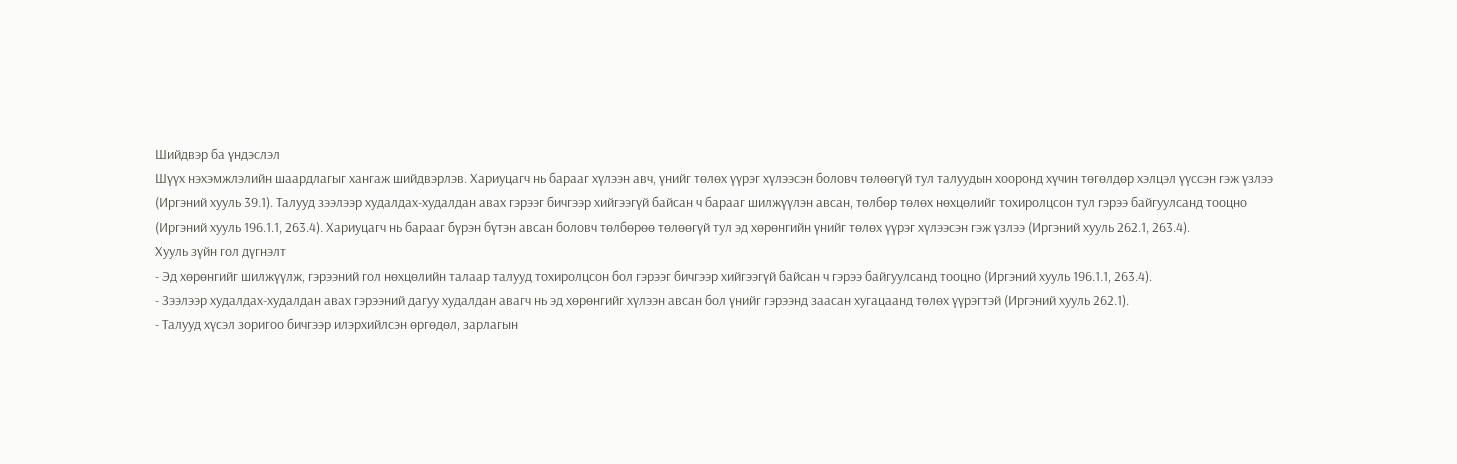Шийдвэр ба үндэслэл
Шүүх нэхэмжлэлийн шаардлагыг хангаж шийдвэрлэв. Хариуцагч нь барааг хүлээн авч, үнийг төлөх үүрэг хүлээсэн боловч төлөөгүй тул талуудын хооронд хүчин төгөлдөр хэлцэл үүссэн гэж үзлээ (Иргэний хууль 39.1). Талууд зээлээр худалдах-худалдан авах гэрээг бичгээр хийгээгүй байсан ч барааг шилжүүлэн авсан, төлбөр төлөх нөхцөлийг тохиролцсон тул гэрээ байгуулсанд тооцно (Иргэний хууль 196.1.1, 263.4). Хариуцагч нь барааг бүрэн бүтэн авсан боловч төлбөрөө төлөөгүй тул эд хөрөнгийн үнийг төлөх үүрэг хүлээсэн гэж үзлээ (Иргэний хууль 262.1, 263.4).
Хууль зүйн гол дүгнэлт
- Эд хөрөнгийг шилжүүлж, гэрээний гол нөхцөлийн талаар талууд тохиролцсон бол гэрээг бичгээр хийгээгүй байсан ч гэрээ байгуулсанд тооцно (Иргэний хууль 196.1.1, 263.4).
- Зээлээр худалдах-худалдан авах гэрээний дагуу худалдан авагч нь эд хөрөнгийг хүлээн авсан бол үнийг гэрээнд заасан хугацаанд төлөх үүрэгтэй (Иргэний хууль 262.1).
- Талууд хүсэл зоригоо бичгээр илэрхийлсэн өргөдөл, зарлагын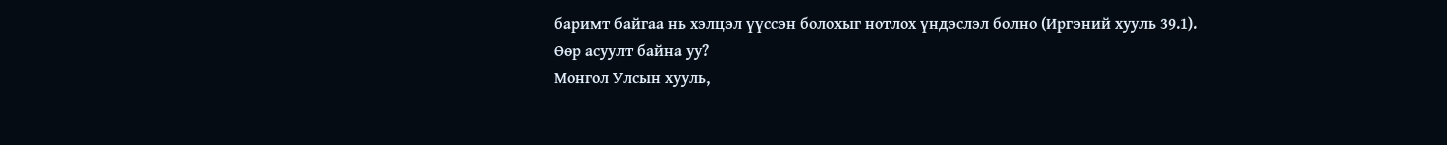баримт байгаа нь хэлцэл үүссэн болохыг нотлох үндэслэл болно (Иргэний хууль 39.1).
Өөр асуулт байна уу?
Монгол Улсын хууль,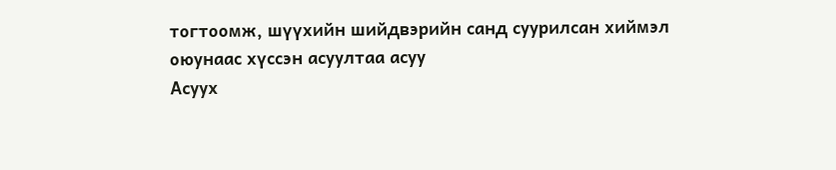тогтоомж, шүүхийн шийдвэрийн санд суурилсан хиймэл оюунаас хүссэн асуултаа асуу
Асуух